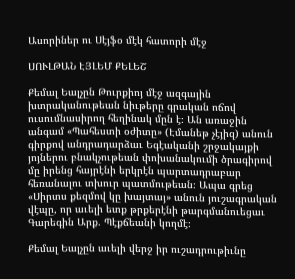Ասորիներ ու Սէյֆօ մէկ հատորի մէջ

ՍՈՒԼԹԱՆ ԷՅԼԵՄ ՔԵԼԵՇ

Քեմալ Եալչըն Թուրքիոյ մէջ ազգային խտրականութեան նիւթերը գրական ոճով ուսումնասիրող հեղինակ մըն է։ Ան առաջին անգամ «Պահեստի օժիտը» (Էմանեթ չէյիզ) անուն գիրքով անդրադարձաւ Եգէականի շրջակայքի յոյներու բնակչութեան փոխանակումի ծրագիրով մը իրենց հայրէնի երկրէն պարտադրաբար հեռանալու տխուր պատմութեան։ Ապա գրեց «Սիրտս քեզմով կը խայտայ» անուն յուշագրական վէպը, որ աւելի ետք թրքերէնի թարգմանուեցաւ Գարեգին Արք. Պէքճեանի կողմէ։

Քեմալ Եալչըն աւելի վերջ իր ուշադրութիւնը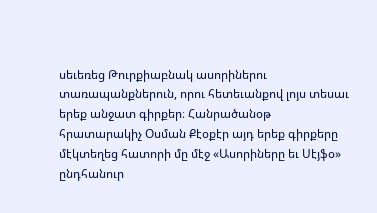սեւեռեց Թուրքիաբնակ ասորիներու տառապանքներուն, որու հետեւանքով լոյս տեսաւ երեք անջատ գիրքեր։ Հանրածանօթ հրատարակիչ Օսման Քէօքէր այդ երեք գիրքերը մէկտեղեց հատորի մը մէջ «Ասորիները եւ Սէյֆօ» ընդհանուր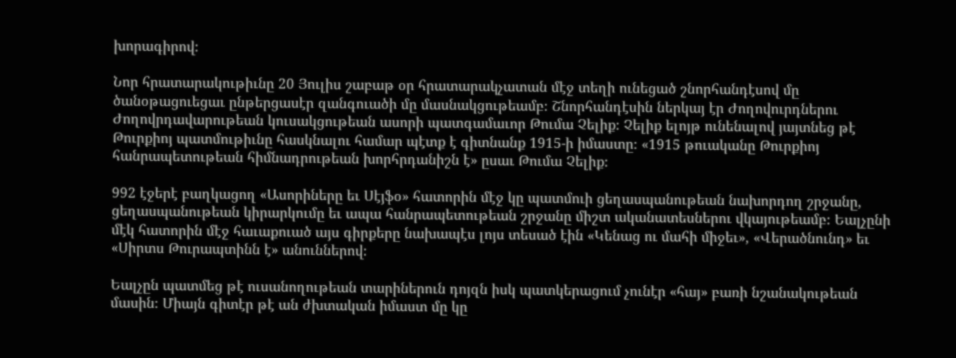խորագիրով։

Նոր հրատարակութիւնը 20 Յուլիս շաբաթ օր հրատարակչատան մէջ տեղի ունեցած շնորհանդէսով մը ծանօթացուեցաւ ընթերցասէր զանգուածի մը մասնակցութեամբ։ Շնորհանդէսին ներկայ էր Ժողովուրդներու Ժողովրդավարութեան կուսակցութեան ասորի պատգամաւոր Թումա Չելիք։ Չելիք ելոյթ ունենալով յայտնեց թէ Թուրքիոյ պատմութիւնը հասկնալու համար պէտք է գիտնանք 1915-ի իմաստը։ «1915 թուականը Թուրքիոյ հանրապետութեան հիմնադրութեան խորհրդանիշն է» ըսաւ Թումա Չելիք։

992 էջերէ բաղկացող «Ասորիները եւ Սէյֆօ» հատորին մէջ կը պատմուի ցեղասպանութեան նախորդող շրջանը, ցեղասպանութեան կիրարկումը եւ ապա հանրապետութեան շրջանը միշտ ականատեսներու վկայութեամբ։ Եալչընի մէկ հատորին մէջ հաւաքուած այս գիրքերը նախապէս լոյս տեսած էին «Կենաց ու մահի միջեւ», «Վերածնունդ» եւ «Սիրտս Թուրապտինն է» անուններով։

Եալչըն պատմեց թէ ուսանողութեան տարիներուն դոյզն իսկ պատկերացում չունէր «հայ» բառի նշանակութեան մասին։ Միայն գիտէր թէ ան ժխտական իմաստ մը կը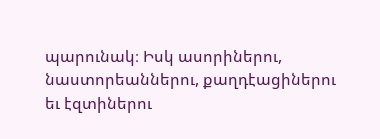պարունակ։ Իսկ ասորիներու, նաստորեաններու, քաղդէացիներու եւ էզտիներու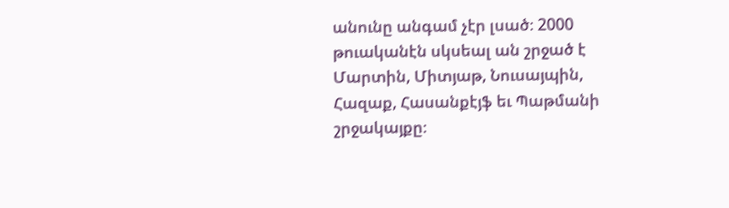անունը անգամ չէր լսած։ 2000 թուականէն սկսեալ ան շրջած է Մարտին, Միտյաթ, Նուսայպին, Հազաք, Հասանքէյֆ եւ Պաթմանի շրջակայքը։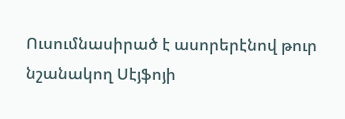Ուսումնասիրած է ասորերէնով թուր նշանակող Սէյֆոյի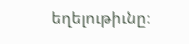եղելութիւնը։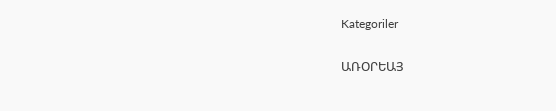Kategoriler

ԱՌՕՐԵԱՅ